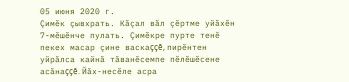05 июня 2020 г.
Çимĕк çывхрать. Кăçал вăл çĕртме уйăхĕн 7-мĕшĕнче пулать. Çимĕкре пурте тенĕ пекех масар çине васкаççĕ, пирĕнтен уйрăлса кайнă тăванĕсемпе пĕлĕшĕсене асăнаççĕ. Йăх-несĕле асра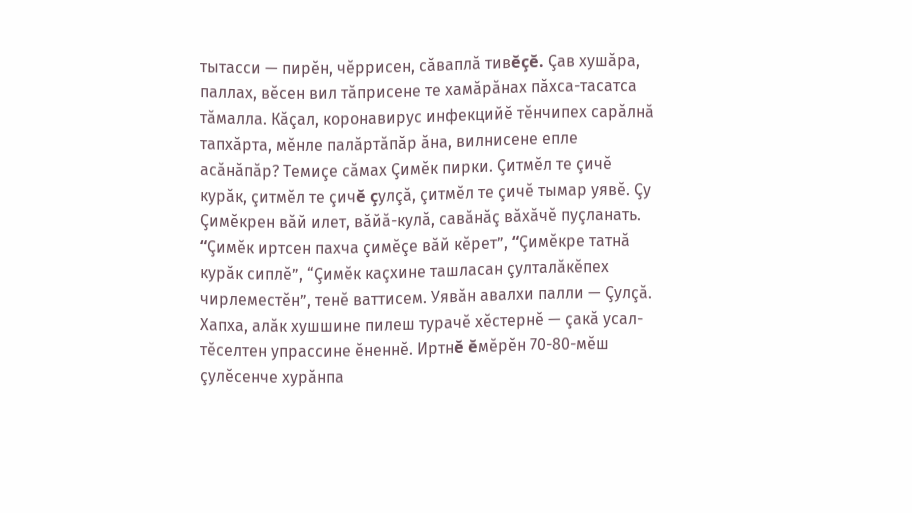тытасси — пирĕн, чĕррисен, сăваплă тивĕçĕ. Çав хушăра, паллах, вĕсен вил тăприсене те хамăрăнах пăхса-тасатса тăмалла. Кăçал, коронавирус инфекцийĕ тĕнчипех сарăлнă тапхăрта, мĕнле палăртăпăр ăна, вилнисене епле асăнăпăр? Темиçе сăмах Çимĕк пирки. Çитмĕл те çичĕ курăк, çитмĕл те çичĕ çулçă, çитмĕл те çичĕ тымар уявĕ. Çу Çимĕкрен вăй илет, вăйă-кулă, савăнăç вăхăчĕ пуçланать. “Çимĕк иртсен пахча çимĕçе вăй кĕрет”, “Çимĕкре татнă курăк сиплĕ”, “Çимĕк каçхине ташласан çулталăкĕпех чирлеместĕн”, тенĕ ваттисем. Уявăн авалхи палли — Çулçă. Хапха, алăк хушшине пилеш турачĕ хĕстернĕ — çакă усал-тĕселтен упрассине ĕненнĕ. Иртнĕ ĕмĕрĕн 70-80-мĕш çулĕсенче хурăнпа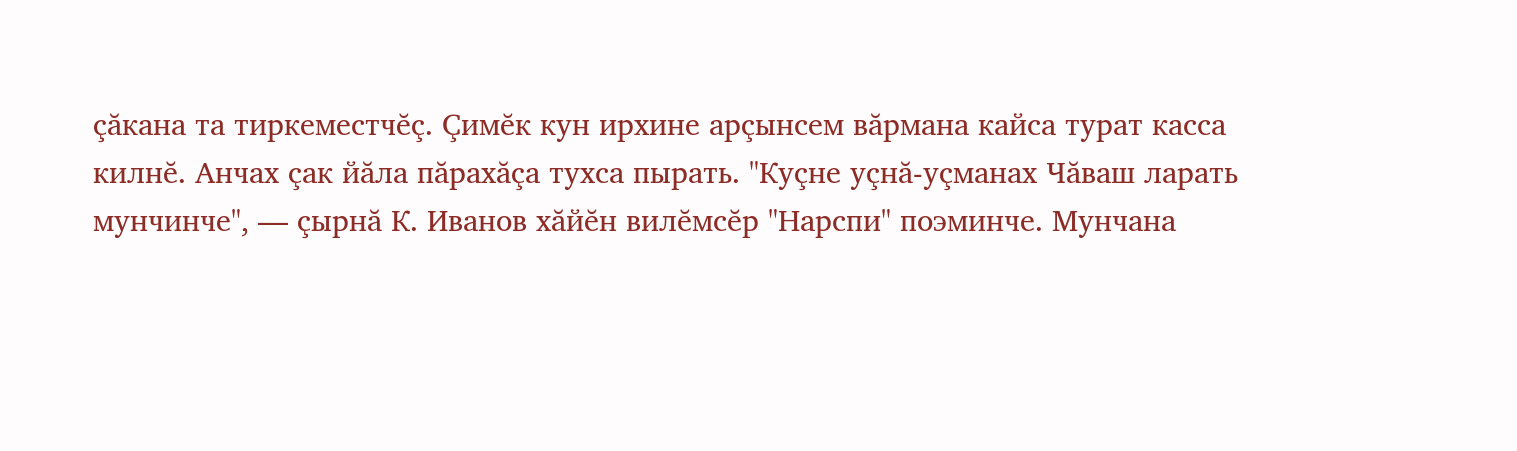çăкана та тиркеместчĕç. Çимĕк кун ирхине арçынсем вăрмана кайса турат касса килнĕ. Анчах çак йăла пăрахăçа тухса пырать. "Куçне уçнă-уçманах Чăваш ларать мунчинче", — çырнă К. Иванов хăйĕн вилĕмсĕр "Нарспи" поэминче. Мунчана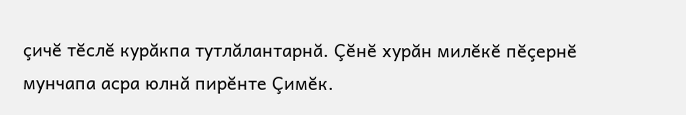çичĕ тĕслĕ курăкпа тутлăлантарнă. Çĕнĕ хурăн милĕкĕ пĕçернĕ мунчапа асра юлнă пирĕнте Çимĕк.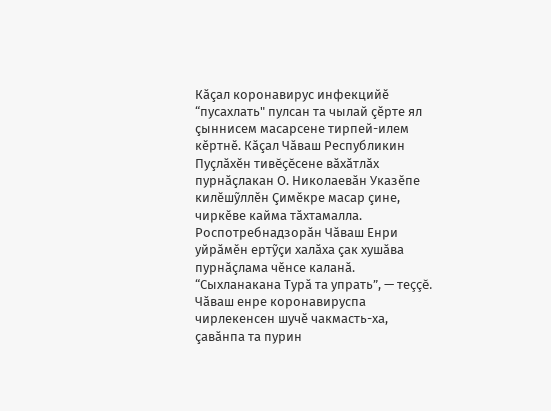Кăçал коронавирус инфекцийĕ “пусахлать" пулсан та чылай çĕрте ял çыннисем масарсене тирпей-илем кĕртнĕ. Кăçал Чăваш Республикин Пуçлăхĕн тивĕçĕсене вăхăтлăх пурнăçлакан О. Николаевăн Указĕпе килĕшỹллĕн Çимĕкре масар çине, чиркĕве кайма тăхтамалла. Роспотребнадзорăн Чăваш Енри уйрăмĕн ертỹçи халăха çак хушăва пурнăçлама чĕнсе каланă. “Сыхланакана Турă та упрать”, — теççĕ. Чăваш енре коронавируспа чирлекенсен шучĕ чакмасть-ха, çавăнпа та пурин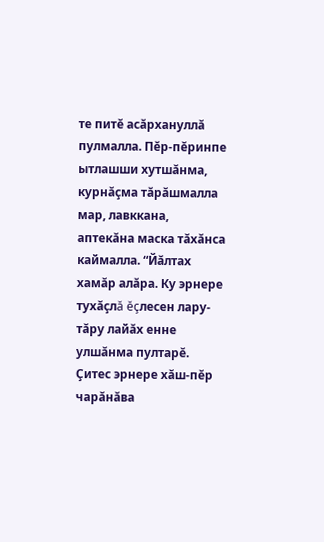те питĕ асăрхануллă пулмалла. Пĕр-пĕринпе ытлашши хутшăнма, курнăçма тăрăшмалла мар, лавккана, аптекăна маска тăхăнса каймалла. “Йăлтах хамăр алăра. Ку эрнере тухăçлă ĕçлесен лару-тăру лайăх енне улшăнма пултарĕ. Çитес эрнере хăш-пĕр чарăнăва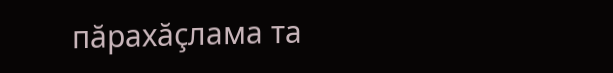пăрахăçлама та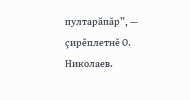пултарăпăр”, — çирĕплетнĕ О. Николаев.